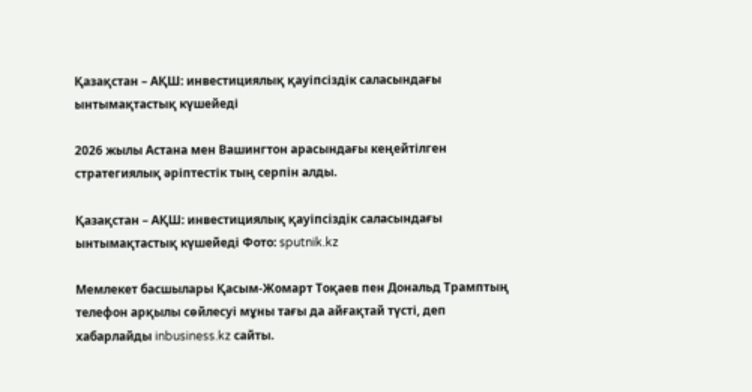Қазақстан – АҚШ: инвестициялық қауіпсіздік саласындағы ынтымақтастық күшейеді

2026 жылы Астана мен Вашингтон арасындағы кеңейтілген стратегиялық әріптестік тың серпін алды.

Қазақстан – АҚШ: инвестициялық қауіпсіздік саласындағы ынтымақтастық күшейеді Фото: sputnik.kz

Мемлекет басшылары Қасым-Жомарт Тоқаев пен Дональд Трамптың телефон арқылы сөйлесуі мұны тағы да айғақтай түсті, деп хабарлайды inbusiness.kz сайты.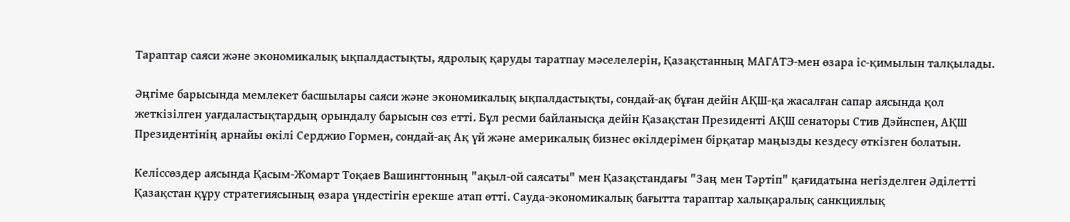Тараптар саяси және экономикалық ықпалдастықты, ядролық қаруды таратпау мәселелерін, Қазақстанның МАГАТЭ-мен өзара іс-қимылын талқылады.

Әңгіме барысында мемлекет басшылары саяси және экономикалық ықпалдастықты, сондай-ақ бұған дейін АҚШ-қа жасалған сапар аясында қол жеткізілген уағдаластықтардың орындалу барысын сөз етті. Бұл ресми байланысқа дейін Қазақстан Президенті АҚШ сенаторы Стив Дэйнспен, АҚШ Президентінің арнайы өкілі Серджио Гормен, сондай-ақ Ақ үй және америкалық бизнес өкілдерімен бірқатар маңызды кездесу өткізген болатын.

Келіссөздер аясында Қасым-Жомарт Тоқаев Вашингтонның "ақыл-ой саясаты" мен Қазақстандағы "Заң мен Тәртіп" қағидатына негізделген Әділетті Қазақстан құру стратегиясының өзара үндестігін ерекше атап өтті. Сауда-экономикалық бағытта тараптар халықаралық санкциялық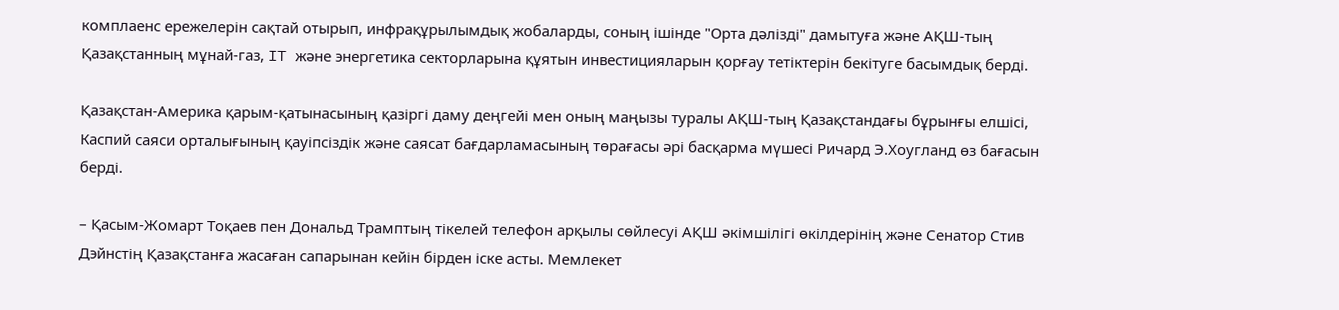комплаенс ережелерін сақтай отырып, инфрақұрылымдық жобаларды, соның ішінде "Орта дәлізді" дамытуға және АҚШ-тың Қазақстанның мұнай-газ, IT және энергетика секторларына құятын инвестицияларын қорғау тетіктерін бекітуге басымдық берді.

Қазақстан-Америка қарым-қатынасының қазіргі даму деңгейі мен оның маңызы туралы АҚШ-тың Қазақстандағы бұрынғы елшісі, Каспий саяси орталығының қауіпсіздік және саясат бағдарламасының төрағасы әрі басқарма мүшесі Ричард Э.Хоугланд өз бағасын берді.

– Қасым-Жомарт Тоқаев пен Дональд Трамптың тікелей телефон арқылы сөйлесуі АҚШ әкімшілігі өкілдерінің және Сенатор Стив Дэйнстің Қазақстанға жасаған сапарынан кейін бірден іске асты. Мемлекет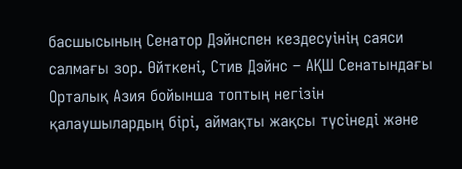басшысының Сенатор Дэйнспен кездесуінің саяси салмағы зор. Өйткені, Стив Дэйнс – АҚШ Сенатындағы Орталық Азия бойынша топтың негізін қалаушылардың бірі, аймақты жақсы түсінеді және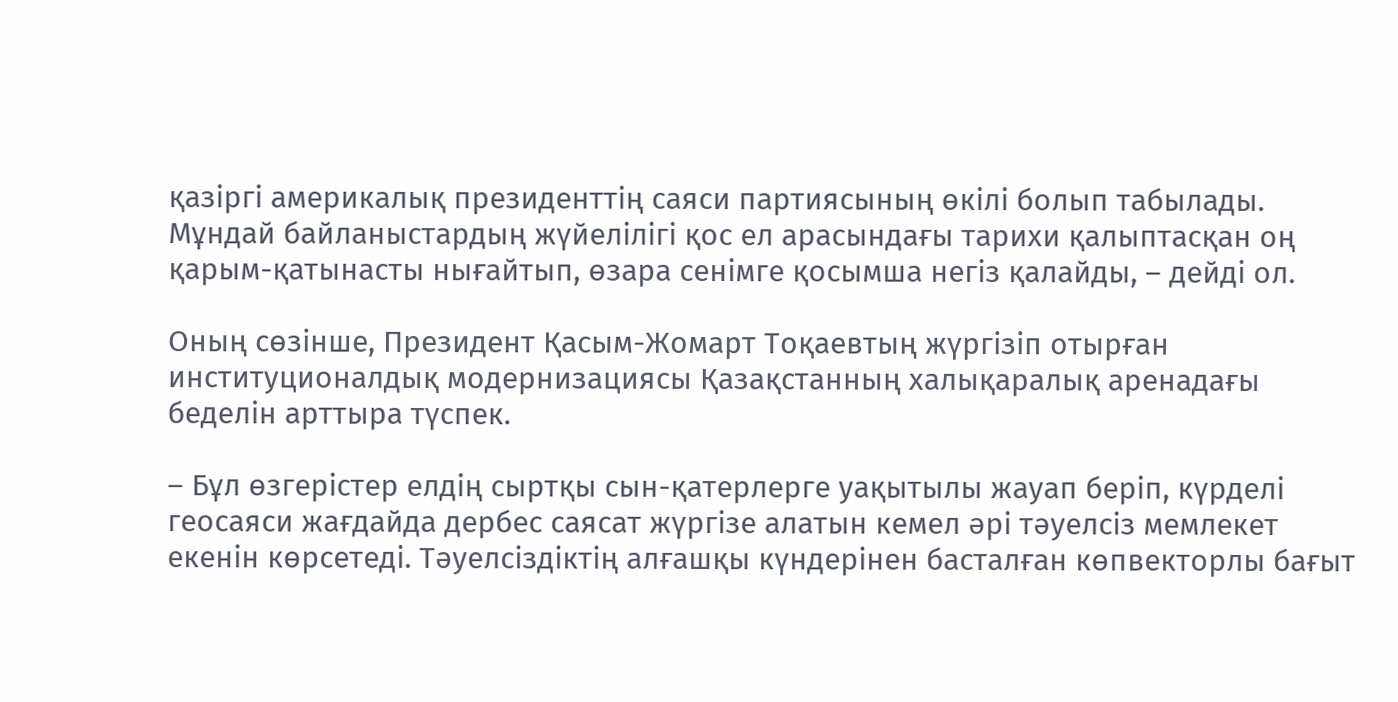қазіргі америкалық президенттің саяси партиясының өкілі болып табылады. Мұндай байланыстардың жүйелілігі қос ел арасындағы тарихи қалыптасқан оң қарым-қатынасты нығайтып, өзара сенімге қосымша негіз қалайды, – дейді ол.

Оның сөзінше, Президент Қасым-Жомарт Тоқаевтың жүргізіп отырған институционалдық модернизациясы Қазақстанның халықаралық аренадағы беделін арттыра түспек.

– Бұл өзгерістер елдің сыртқы сын-қатерлерге уақытылы жауап беріп, күрделі геосаяси жағдайда дербес саясат жүргізе алатын кемел әрі тәуелсіз мемлекет екенін көрсетеді. Тәуелсіздіктің алғашқы күндерінен басталған көпвекторлы бағыт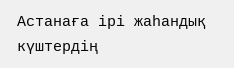Астанаға ірі жаһандық күштердің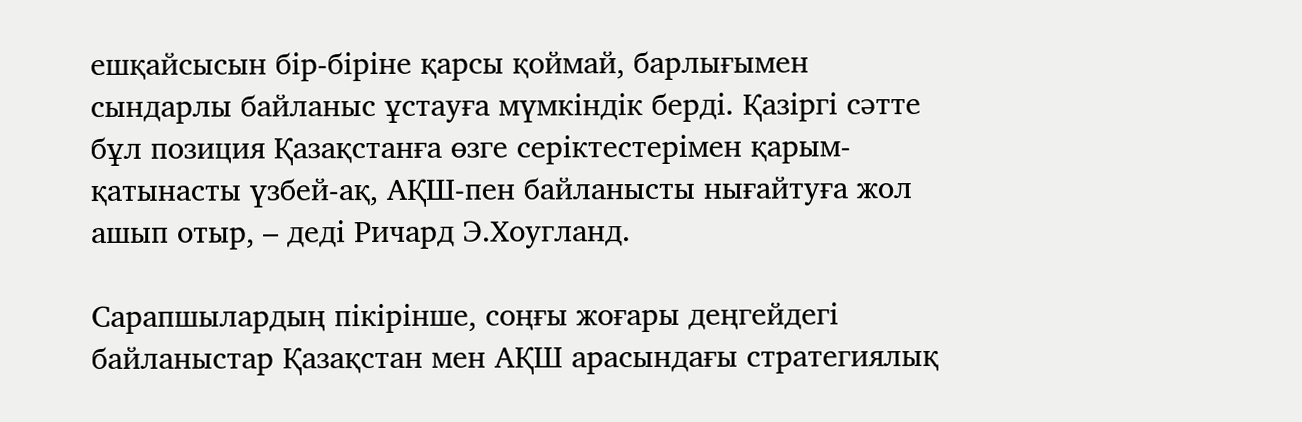ешқайсысын бір-біріне қарсы қоймай, барлығымен сындарлы байланыс ұстауға мүмкіндік берді. Қазіргі сәтте бұл позиция Қазақстанға өзге серіктестерімен қарым-қатынасты үзбей-ақ, АҚШ-пен байланысты нығайтуға жол ашып отыр, – деді Ричард Э.Хоугланд.

Сарапшылардың пікірінше, соңғы жоғары деңгейдегі байланыстар Қазақстан мен АҚШ арасындағы стратегиялық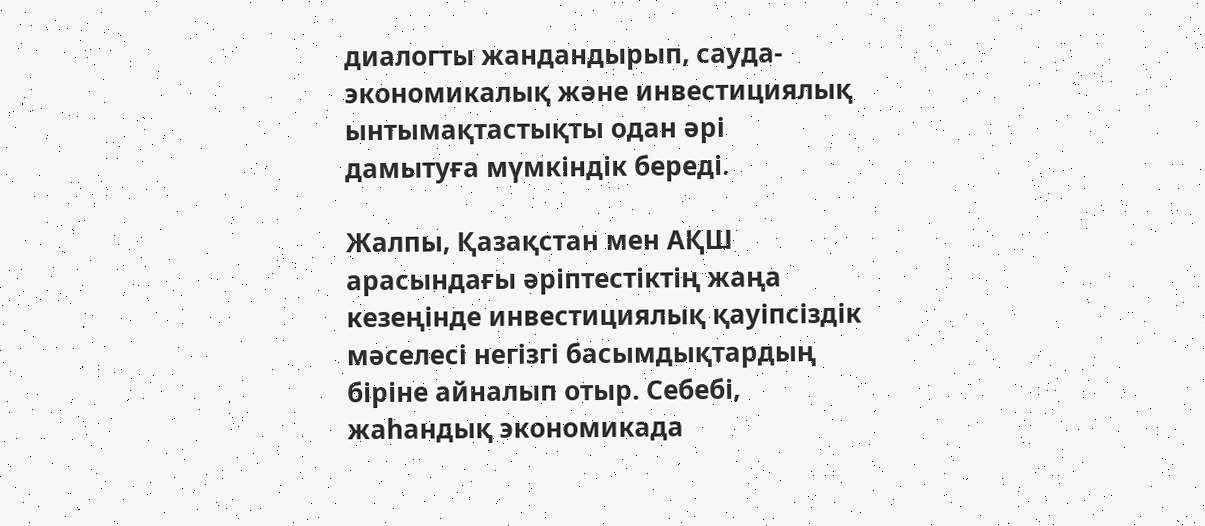диалогты жандандырып, сауда-экономикалық және инвестициялық ынтымақтастықты одан әрі дамытуға мүмкіндік береді.

Жалпы, Қазақстан мен АҚШ арасындағы әріптестіктің жаңа кезеңінде инвестициялық қауіпсіздік мәселесі негізгі басымдықтардың біріне айналып отыр. Себебі, жаһандық экономикада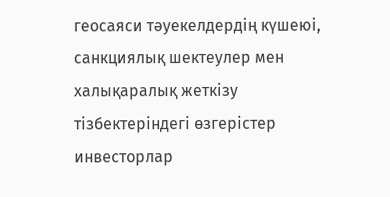геосаяси тәуекелдердің күшеюі, санкциялық шектеулер мен халықаралық жеткізу тізбектеріндегі өзгерістер инвесторлар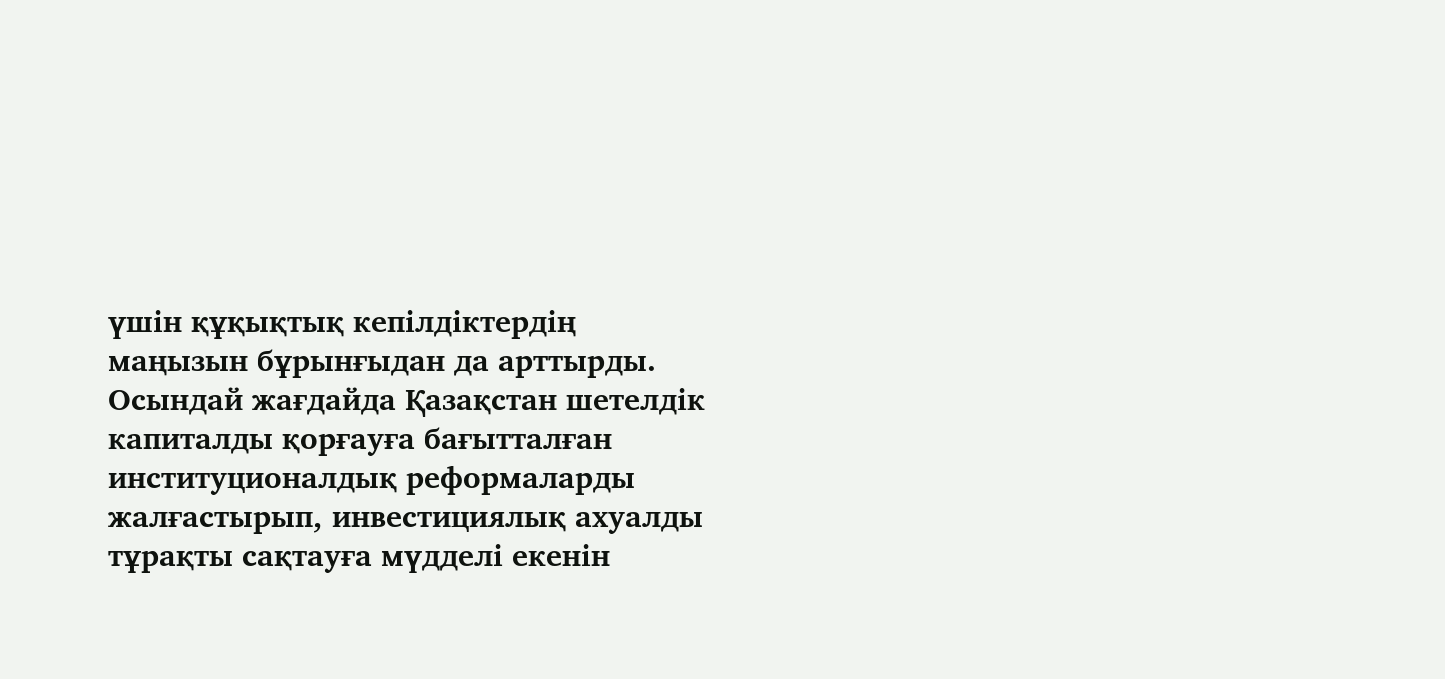үшін құқықтық кепілдіктердің маңызын бұрынғыдан да арттырды. Осындай жағдайда Қазақстан шетелдік капиталды қорғауға бағытталған институционалдық реформаларды жалғастырып, инвестициялық ахуалды тұрақты сақтауға мүдделі екенін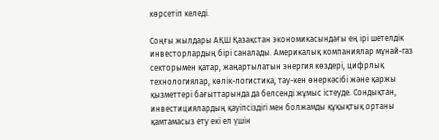көрсетіп келеді.

Соңғы жылдары АҚШ Қазақстан экономикасындағы ең ірі шетелдік инвесторлардың бірі саналады. Америкалық компаниялар мұнай-газ секторымен қатар, жаңартылатын энергия көздері, цифрлық технологиялар, көлік-логистика, тау-кен өнеркәсібі және қаржы қызметтері бағыттарында да белсенді жұмыс істеуде. Сондықтан, инвестициялардың қауіпсіздігі мен болжамды құқықтық ортаны қамтамасыз ету екі ел үшін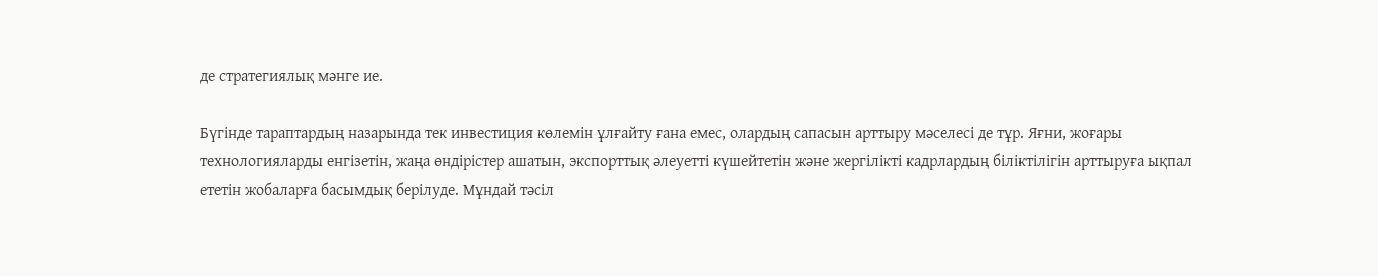де стратегиялық мәнге ие.

Бүгінде тараптардың назарында тек инвестиция көлемін ұлғайту ғана емес, олардың сапасын арттыру мәселесі де тұр. Яғни, жоғары технологияларды енгізетін, жаңа өндірістер ашатын, экспорттық әлеуетті күшейтетін және жергілікті кадрлардың біліктілігін арттыруға ықпал ететін жобаларға басымдық берілуде. Мұндай тәсіл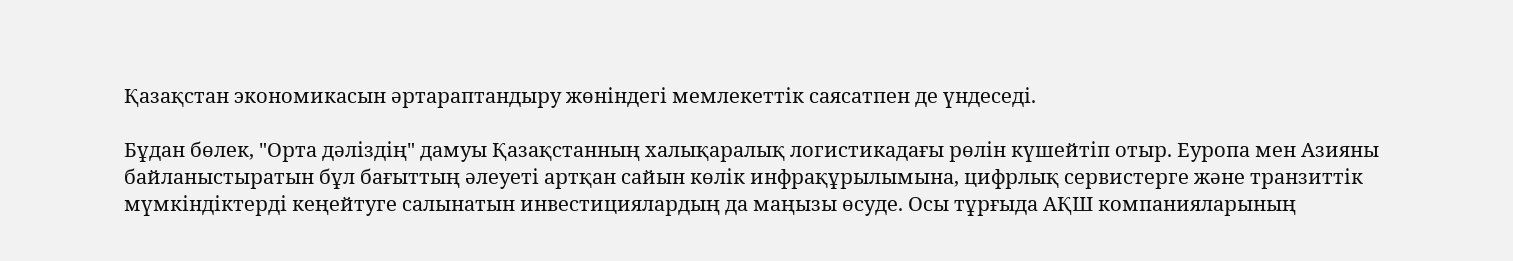Қазақстан экономикасын әртараптандыру жөніндегі мемлекеттік саясатпен де үндеседі.

Бұдан бөлек, "Орта дәліздің" дамуы Қазақстанның халықаралық логистикадағы рөлін күшейтіп отыр. Еуропа мен Азияны байланыстыратын бұл бағыттың әлеуеті артқан сайын көлік инфрақұрылымына, цифрлық сервистерге және транзиттік мүмкіндіктерді кеңейтуге салынатын инвестициялардың да маңызы өсуде. Осы тұрғыда АҚШ компанияларының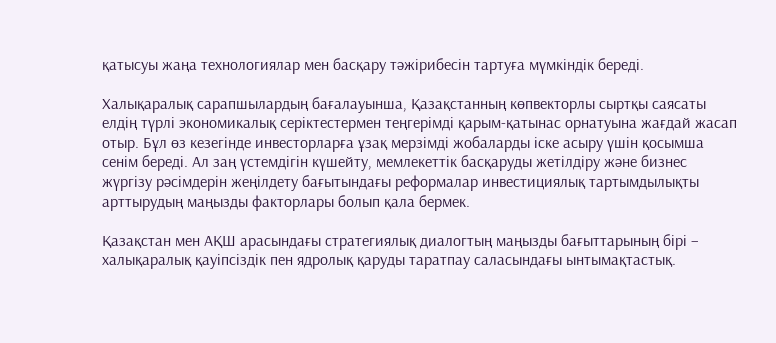қатысуы жаңа технологиялар мен басқару тәжірибесін тартуға мүмкіндік береді.

Халықаралық сарапшылардың бағалауынша, Қазақстанның көпвекторлы сыртқы саясаты елдің түрлі экономикалық серіктестермен теңгерімді қарым-қатынас орнатуына жағдай жасап отыр. Бұл өз кезегінде инвесторларға ұзақ мерзімді жобаларды іске асыру үшін қосымша сенім береді. Ал заң үстемдігін күшейту, мемлекеттік басқаруды жетілдіру және бизнес жүргізу рәсімдерін жеңілдету бағытындағы реформалар инвестициялық тартымдылықты арттырудың маңызды факторлары болып қала бермек.

Қазақстан мен АҚШ арасындағы стратегиялық диалогтың маңызды бағыттарының бірі – халықаралық қауіпсіздік пен ядролық қаруды таратпау саласындағы ынтымақтастық.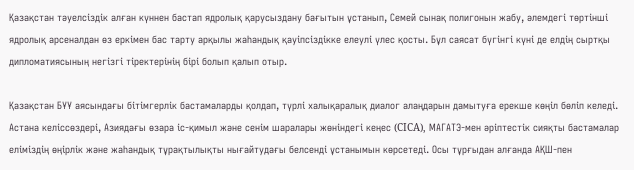Қазақстан тәуелсіздік алған күннен бастап ядролық қарусыздану бағытын ұстанып, Семей сынақ полигонын жабу, әлемдегі төртінші ядролық арсеналдан өз еркімен бас тарту арқылы жаһандық қауіпсіздікке елеулі үлес қосты. Бұл саясат бүгінгі күні де елдің сыртқы дипломатиясының негізгі тіректерінің бірі болып қалып отыр.

Қазақстан БҰҰ аясындағы бітімгерлік бастамаларды қолдап, түрлі халықаралық диалог алаңдарын дамытуға ерекше көңіл бөліп келеді. Астана келіссөздері, Азиядағы өзара іс-қимыл және сенім шаралары жөніндегі кеңес (CICA), МАГАТЭ-мен әріптестік сияқты бастамалар еліміздің өңірлік және жаһандық тұрақтылықты нығайтудағы белсенді ұстанымын көрсетеді. Осы тұрғыдан алғанда АҚШ-пен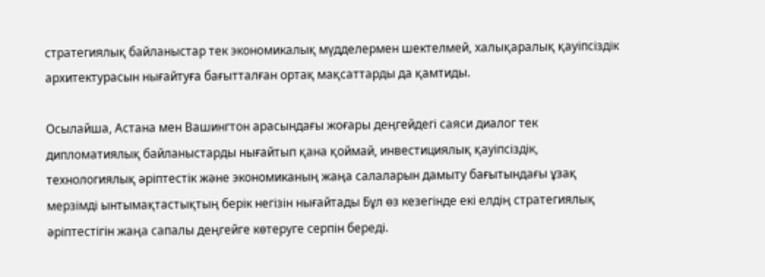стратегиялық байланыстар тек экономикалық мүдделермен шектелмей, халықаралық қауіпсіздік архитектурасын нығайтуға бағытталған ортақ мақсаттарды да қамтиды.

Осылайша, Астана мен Вашингтон арасындағы жоғары деңгейдегі саяси диалог тек дипломатиялық байланыстарды нығайтып қана қоймай, инвестициялық қауіпсіздік, технологиялық әріптестік және экономиканың жаңа салаларын дамыту бағытындағы ұзақ мерзімді ынтымақтастықтың берік негізін нығайтады Бұл өз кезегінде екі елдің стратегиялық әріптестігін жаңа сапалы деңгейге көтеруге серпін береді.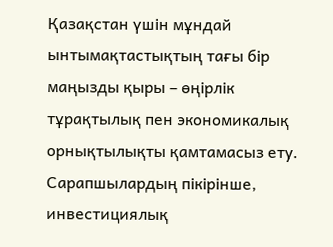Қазақстан үшін мұндай ынтымақтастықтың тағы бір маңызды қыры – өңірлік тұрақтылық пен экономикалық орнықтылықты қамтамасыз ету. Сарапшылардың пікірінше, инвестициялық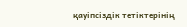қауіпсіздік тетіктерінің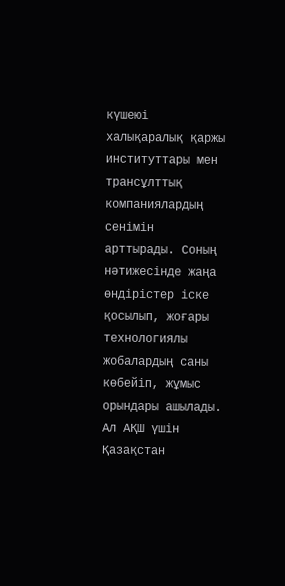күшеюі халықаралық қаржы институттары мен трансұлттық компаниялардың сенімін арттырады. Соның нәтижесінде жаңа өндірістер іске қосылып, жоғары технологиялы жобалардың саны көбейіп, жұмыс орындары ашылады. Ал АҚШ үшін Қазақстан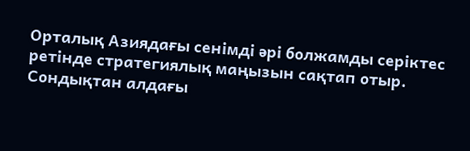Орталық Азиядағы сенімді әрі болжамды серіктес ретінде стратегиялық маңызын сақтап отыр. Сондықтан алдағы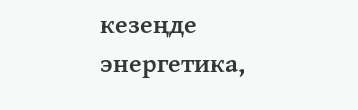кезеңде энергетика,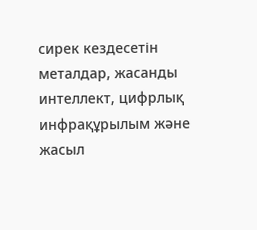сирек кездесетін металдар, жасанды интеллект, цифрлық инфрақұрылым және жасыл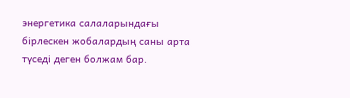энергетика салаларындағы бірлескен жобалардың саны арта түседі деген болжам бар.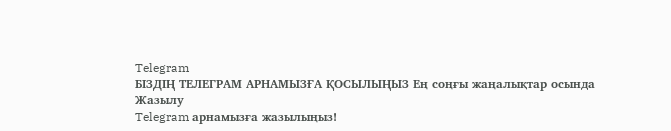Telegram
БІЗДІҢ ТЕЛЕГРАМ АРНАМЫЗҒА ҚОСЫЛЫҢЫЗ Ең соңғы жаңалықтар осында
Жазылу
Telegram арнамызға жазылыңыз!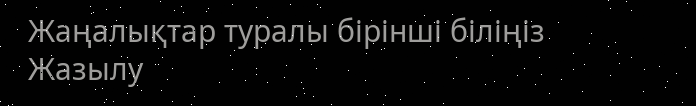Жаңалықтар туралы бірінші біліңіз
Жазылу